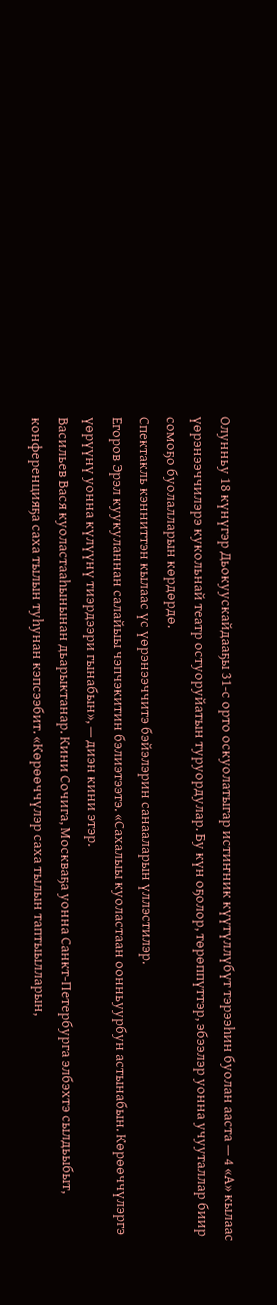Олунньу 18 күнүгэр Дьокуускайдааҕы 31-с орто оскуолатыгар истиҥник күүтүллүбүт тэрээһин буолан ааста — 4 «А» кылаас үөрэнээччилэрэ кукольнай театр остуоруйатын туруордулар. Бу күн оҕолор, төрөппүттэр, эбээлэр уонна учууталлар биир сомоҕо буолалларын көрдөрдө.
Спектакль кэнниттэн кылаас үс үөрэнээччитэ бэйэлэрин санааларын үллэстилэр.
Егоров Эрэл куукуланнан салайыы чэпчэкитин бэлиэтээтэ. «Сахалыы куоластаан оонньуурбун астынабын. Көрөөччүлэргэ үөрүүнү уонна күлүүнү тиэрдээри гынабын», — диэн кини этэр.
Васильев Вася куоластааһынынан дьарыктанар. Кини Сочига, Москваҕа уонна Санкт-Петербурга элбэхтэ сылдьыбыт, конференцияҕа саха тылын туһунан кэпсээбит. «Көрөөччүлэр саха тылын таптыылларын,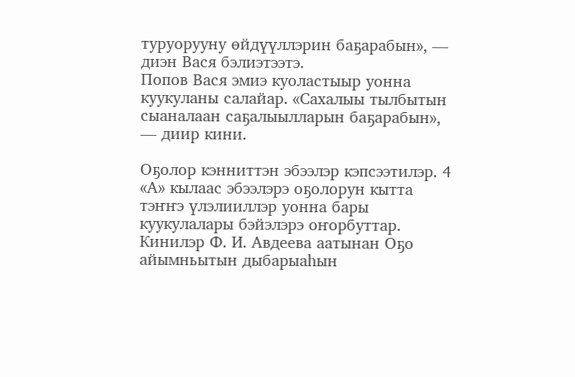туруорууну өйдүүллэрин баҕарабын», — диэн Вася бэлиэтээтэ.
Попов Вася эмиэ куоластыыр уонна куукуланы салайар. «Сахалыы тылбытын сыаналаан саҕалыылларын баҕарабын», — диир кини.

Оҕолор кэнниттэн эбээлэр кэпсээтилэр. 4 «А» кылаас эбээлэрэ оҕолорун кытта тэҥҥэ үлэлииллэр уонна бары куукулалары бэйэлэрэ оҥорбуттар. Кинилэр Ф. И. Авдеева аатынан Оҕо айымньытын дыбарыаһын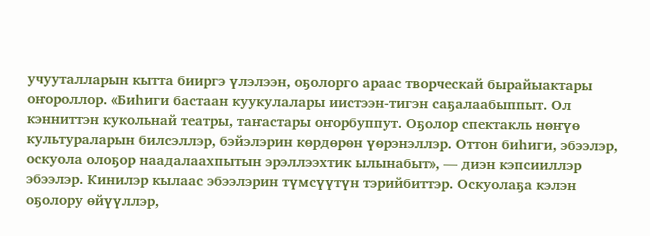учууталларын кытта бииргэ үлэлээн, оҕолорго араас творческай бырайыактары оҥороллор. «Биһиги бастаан куукулалары иистээн-тигэн саҕалаабыппыт. Ол кэнниттэн кукольнай театры, таҥастары оҥорбуппут. Оҕолор спектакль нөҥүө культураларын билсэллэр, бэйэлэрин көрдөрөн үөрэнэллэр. Оттон биһиги, эбээлэр, оскуола олоҕор наадалаахпытын эрэллээхтик ылынабыт», — диэн кэпсииллэр эбээлэр. Кинилэр кылаас эбээлэрин түмсүүтүн тэрийбиттэр. Оскуолаҕа кэлэн оҕолору өйүүллэр,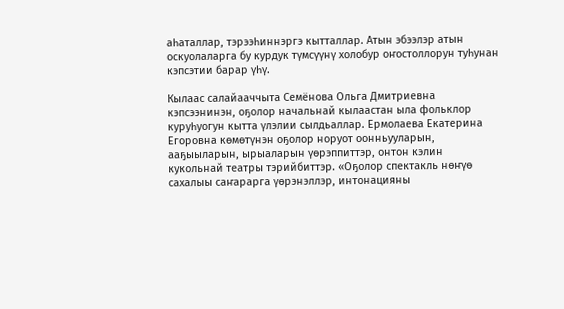аһаталлар, тэрээһиннэргэ кытталлар. Атын эбээлэр атын оскуолаларга бу курдук түмсүүнү холобур оҥостоллорун туһунан кэпсэтии барар үһү.

Кылаас салайааччыта Семёнова Ольга Дмитриевна кэпсээнинэн, оҕолор начальнай кылаастан ыла фольклор куруһуогун кытта үлэлии сылдьаллар. Ермолаева Екатерина Егоровна көмөтүнэн оҕолор норуот оонньууларын, ааҕыыларын, ырыаларын үөрэппиттэр, онтон кэлин кукольнай театры тэрийбиттэр. «Оҕолор спектакль нөҥүө сахалыы саҥарарга үөрэнэллэр, интонацияны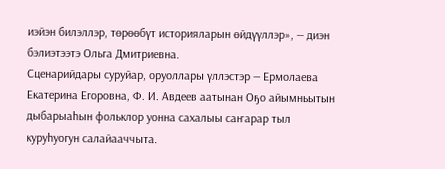иэйэн билэллэр, төрөөбүт историяларын өйдүүллэр», — диэн бэлиэтээтэ Ольга Дмитриевна.
Сценарийдары суруйар, оруоллары үллэстэр — Ермолаева Екатерина Егоровна, Ф. И. Авдеев аатынан Оҕо айымньытын дыбарыаһын фольклор уонна сахалыы саҥарар тыл куруһуогун салайааччыта.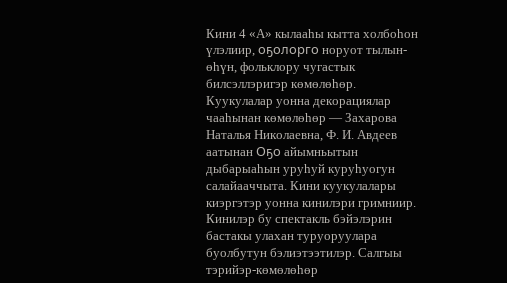Кини 4 «А» кылааһы кытта холбоһон үлэлиир, оҕолорго норуот тылын-өһүн, фольклору чугастык билсэллэригэр көмөлөһөр.
Куукулалар уонна декорациялар чааһынан көмөлөһөр — Захарова Наталья Николаевна, Ф. И. Авдеев аатынан Оҕо айымньытын дыбарыаһын уруһуй куруһуогун салайааччыта. Кини куукулалары киэргэтэр уонна кинилэри гримниир.
Кинилэр бу спектакль бэйэлэрин бастакы улахан туруоруулара буолбутун бэлиэтээтилэр. Салгыы тэрийэр-көмөлөһөр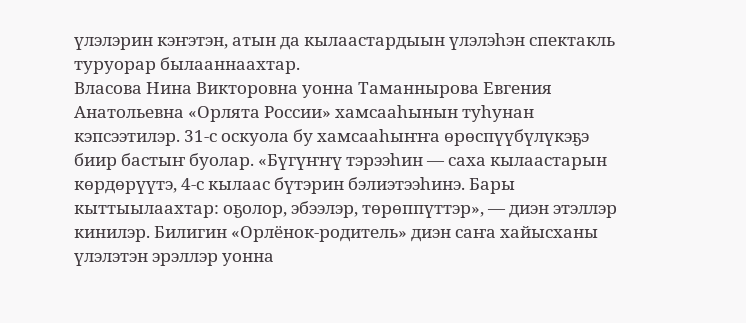үлэлэрин кэҥэтэн, атын да кылаастардыын үлэлэһэн спектакль туруорар былааннаахтар.
Власова Нина Викторовна уонна Таманнырова Евгения Анатольевна «Орлята России» хамсааһынын туһунан кэпсээтилэр. 31-с оскуола бу хамсааһыҥҥа өрөспүүбүлүкэҕэ биир бастыҥ буолар. «Бүгүҥҥү тэрээһин — саха кылаастарын көрдөрүүтэ, 4-с кылаас бүтэрин бэлиэтээһинэ. Бары кыттыылаахтар: оҕолор, эбээлэр, төрөппүттэр», — диэн этэллэр кинилэр. Билигин «Орлёнок-родитель» диэн саҥа хайысханы үлэлэтэн эрэллэр уонна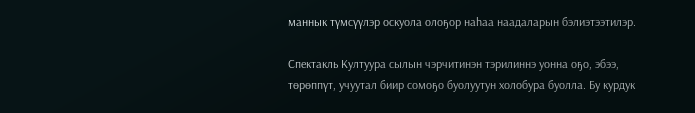маннык түмсүүлэр оскуола олоҕор наһаа наадаларын бэлиэтээтилэр.

Спектакль Култуура сылын чэрчитинэн тэрилиннэ уонна оҕо, эбээ, төрөппүт, учуутал биир сомоҕо буолуутун холобура буолла. Бу курдук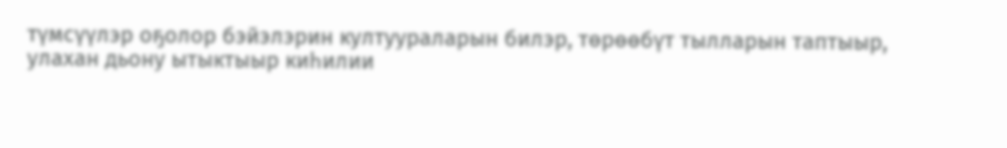түмсүүлэр оҕолор бэйэлэрин култуураларын билэр, төрөөбүт тылларын таптыыр, улахан дьону ытыктыыр киһилии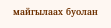майгылаах буолан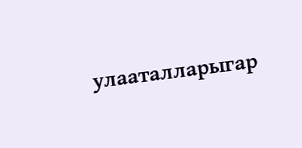улааталларыгар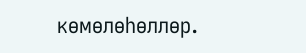көмөлөһөллөр.